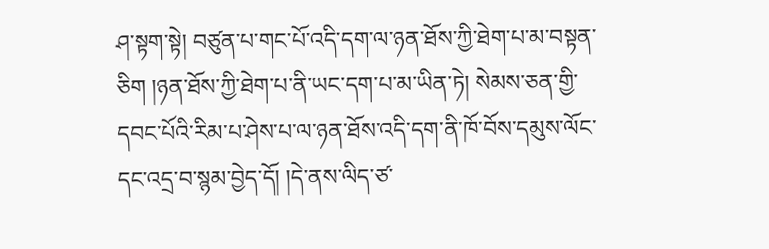ཤ་སྟག་སྟེ། བཙུན་པ་གང་པོ་འདི་དག་ལ་ཉན་ཐོས་ཀྱི་ཐེག་པ་མ་བསྟན་ཅིག །ཉན་ཐོས་ཀྱི་ཐེག་པ་ནི་ཡང་དག་པ་མ་ཡིན་ཏེ། སེམས་ཅན་གྱི་དབང་པོའི་རིམ་པ་ཤེས་པ་ལ་ཉན་ཐོས་འདི་དག་ནི་ཁོ་བོས་དམུས་ལོང་དང་འདྲ་བ་སྙམ་བྱེད་དོ། །དེ་ནས་ལིད་ཙ་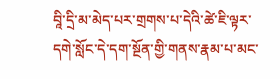བཱི་དྲི་མ་མེད་པར་གྲགས་པ་དེའི་ཚེ་ཇི་ལྟར་དགེ་སློང་དེ་དག་སྔོན་གྱི་གནས་རྣམ་པ་མང་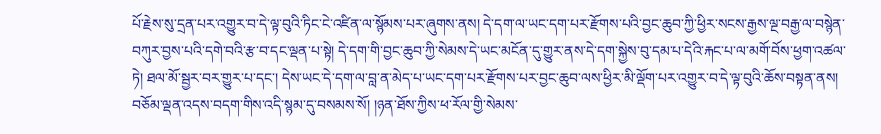པོ་རྗེས་སུ་དྲན་པར་འགྱུར་བ་དེ་ལྟ་བུའི་ཏིང་ངེ་འཛིན་ལ་སྙོམས་པར་ཞུགས་ནས། དེ་དག་ལ་ཡང་དག་པར་རྫོགས་པའི་བྱང་ཆུབ་ཀྱི་ཕྱིར་སངས་རྒྱས་ལྔ་བརྒྱ་ལ་བསྙེན་བཀུར་བྱས་པའི་དགེ་བའི་རྩ་བ་དང་ལྡན་པ་སྟེ། དེ་དག་གི་བྱང་ཆུབ་ཀྱི་སེམས་དེ་ཡང་མངོན་དུ་གྱུར་ནས་དེ་དག་སྐྱེས་བུ་དམ་པ་དེའི་རྐང་པ་ལ་མགོ་བོས་ཕྱག་འཚལ་ཏེ། ཐལ་མོ་སྦྱར་བར་གྱུར་པ་དང་། དེས་ཡང་དེ་དག་ལ་བླ་ན་མེད་པ་ཡང་དག་པར་རྫོགས་པར་བྱང་ཆུབ་ལས་ཕྱིར་མི་ལྡོག་པར་འགྱུར་བ་དེ་ལྟ་བུའི་ཆོས་བསྟན་ནས། བཅོམ་ལྡན་འདས་བདག་གིས་འདི་སྙམ་དུ་བསམས་སོ། །ཉན་ཐོས་ཀྱིས་ཕ་རོལ་གྱི་སེམས་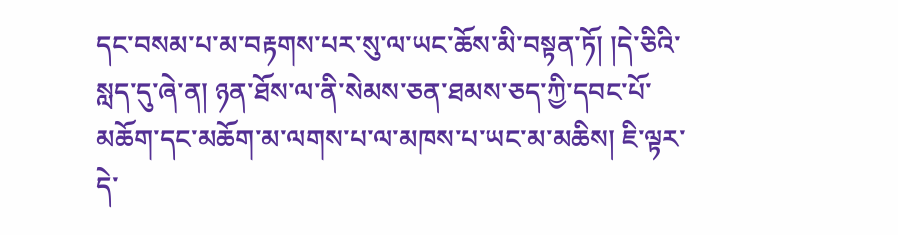དང་བསམ་པ་མ་བརྟགས་པར་སུ་ལ་ཡང་ཆོས་མི་བསྟན་ཏོ། །དེ་ཅིའི་སླད་དུ་ཞེ་ན། ཉན་ཐོས་ལ་ནི་སེམས་ཅན་ཐམས་ཅད་ཀྱི་དབང་པོ་མཆོག་དང་མཆོག་མ་ལགས་པ་ལ་མཁས་པ་ཡང་མ་མཆིས། ཇི་ལྟར་དེ་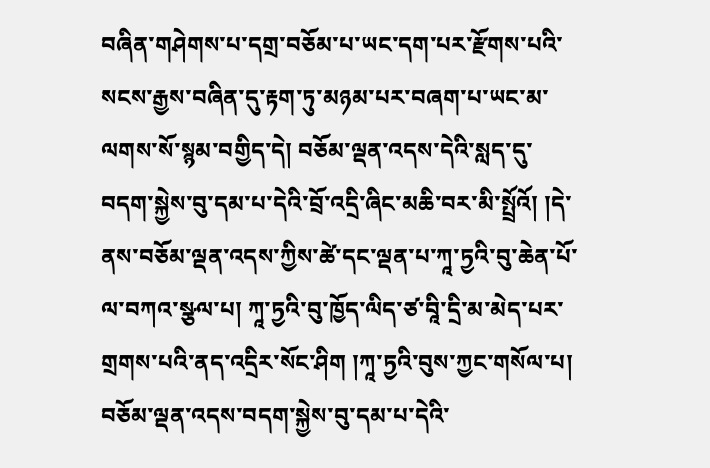བཞིན་གཤེགས་པ་དགྲ་བཅོམ་པ་ཡང་དག་པར་རྫོགས་པའི་སངས་རྒྱས་བཞིན་དུ་རྟག་ཏུ་མཉམ་པར་བཞག་པ་ཡང་མ་ལགས་སོ་སྙམ་བགྱིད་དེ། བཅོམ་ལྡན་འདས་དེའི་སླད་དུ་བདག་སྐྱེས་བུ་དམ་པ་དེའི་བྲོ་འདྲི་ཞིང་མཆི་བར་མི་སྤྲོའོ། །དེ་ནས་བཅོམ་ལྡན་འདས་ཀྱིས་ཚེ་དང་ལྡན་པ་ཀཱ་ཏྱའི་བུ་ཆེན་པོ་ལ་བཀའ་སྩལ་པ། ཀཱ་ཏྱའི་བུ་ཁྱོད་ལིད་ཙ་བཱི་དྲི་མ་མེད་པར་གྲགས་པའི་ནད་འདྲིར་སོང་ཤིག །ཀཱ་ཏྱའི་བུས་ཀྱང་གསོལ་པ། བཅོམ་ལྡན་འདས་བདག་སྐྱེས་བུ་དམ་པ་དེའི་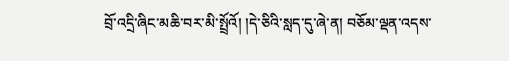བྲོ་འདྲི་ཞིང་མཆི་བར་མི་སྤྲོའོ། །དེ་ཅིའི་སླད་དུ་ཞེ་ན། བཅོམ་ལྡན་འདས་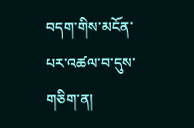བདག་གིས་མངོན་པར་འཚལ་བ་དུས་གཅིག་ན།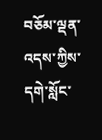བཅོམ་ལྡན་འདས་ཀྱིས་དགེ་སློང་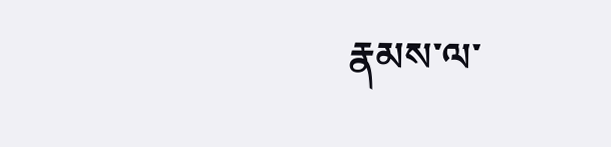རྣམས་ལ་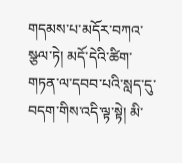གདམས་པ་མདོར་བཀའ་སྩལ་ཏེ། མདོ་དེའི་ཚིག་གཏན་ལ་དབབ་པའི་སླད་དུ་བདག་གིས་འདི་ལྟ་སྟེ། མི་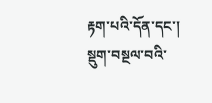རྟག་པའི་དོན་དང་། སྡུག་བསྔལ་བའི་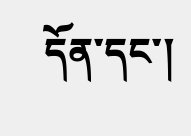དོན་དང་།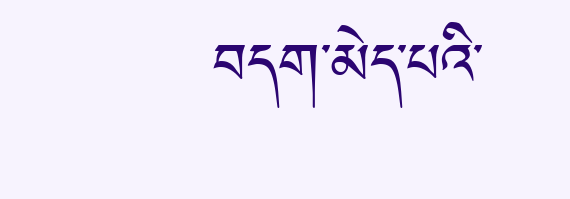བདག་མེད་པའི་